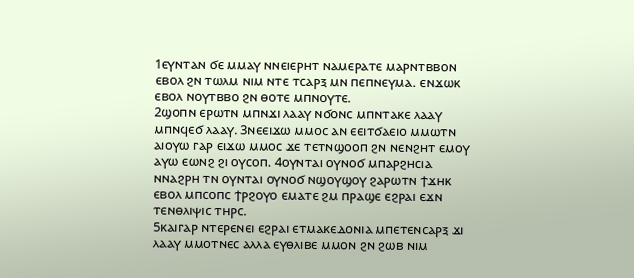1ⲉⲩⲛⲧⲁⲛ ϭⲉ ⲙⲙⲁⲩ ⲛⲛⲉⲓⲉⲣⲏⲧ ⲛⲁⲙⲉⲣⲁⲧⲉ ⲙⲁⲣⲛⲧⲃⲃⲟⲛ ⲉⲃⲟⲗ ϩⲛ ⲧⲱⲗⲙ ⲛⲓⲙ ⲛⲧⲉ ⲧⲥⲁⲣⲝ ⲙⲛ ⲡⲉⲡⲛⲉⲩⲙⲁ. ⲉⲛϫⲱⲕ ⲉⲃⲟⲗ ⲛⲟⲩⲧⲃⲃⲟ ϩⲛ ⲑⲟⲧⲉ ⲙⲡⲛⲟⲩⲧⲉ.
2ϣⲟⲡⲛ ⲉⲣⲱⲧⲛ ⲙⲡⲛϫⲓ ⲗⲁⲁⲩ ⲛϭⲟⲛⲥ ⲙⲡⲛⲧⲁⲕⲉ ⲗⲁⲁⲩ ⲙⲡⲛϥⲉϭ ⲗⲁⲁⲩ. 3ⲛⲉⲉⲓϫⲱ ⲙⲙⲟⲥ ⲁⲛ ⲉⲉⲓⲧϭⲁⲉⲓⲟ ⲙⲙⲱⲧⲛ ⲁⲓⲟⲩⲱ ⲅⲁⲣ ⲉⲓϫⲱ ⲙⲙⲟⲥ ϫⲉ ⲧⲉⲧⲛϣⲟⲟⲡ ϩⲛ ⲛⲉⲛϩⲏⲧ ⲉⲙⲟⲩ ⲁⲩⲱ ⲉⲱⲛϩ ϩⲓ ⲟⲩⲥⲟⲡ. 4ⲟⲩⲛⲧⲁⲓ ⲟⲩⲛⲟϭ ⲙⲡⲁⲣϩⲏⲥⲓⲁ ⲛⲛⲁϩⲣⲏ ⲧⲛ ⲟⲩⲛⲧⲁⲓ ⲟⲩⲛⲟϭ ⲛϣⲟⲩϣⲟⲩ ϩⲁⲣⲱⲧⲛ ϯϫⲏⲕ ⲉⲃⲟⲗ ⲙⲡⲥⲟⲡⲥ ϯⲣϩⲟⲩⲟ ⲉⲙⲁⲧⲉ ϩⲙ ⲡⲣⲁϣⲉ ⲉϩⲣⲁⲓ ⲉϫⲛ ⲧⲉⲛⲑⲗⲓⲯⲓⲥ ⲧⲏⲣⲥ.
5ⲕⲁⲓⲅⲁⲣ ⲛⲧⲉⲣⲉⲛⲉⲓ ⲉϩⲣⲁⲓ ⲉⲧⲙⲁⲕⲉⲇⲟⲛⲓⲁ ⲙⲡⲉⲧⲉⲛⲥⲁⲣⲝ ϫⲓ ⲗⲁⲁⲩ ⲙⲙⲟⲧⲛⲉⲥ ⲁⲗⲗⲁ ⲉⲩⲑⲗⲓⲃⲉ ⲙⲙⲟⲛ ϩⲛ ϩⲱⲃ ⲛⲓⲙ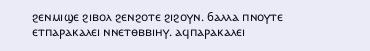ϩⲉⲛⲙⲓϣⲉ ϩⲓⲃⲟⲗ ϩⲉⲛϩⲟⲧⲉ ϩⲓϩⲟⲩⲛ. 6ⲁⲗⲗⲁ ⲡⲛⲟⲩⲧⲉ ⲉⲧⲡⲁⲣⲁⲕⲁⲗⲉⲓ ⲛⲛⲉⲧⲑⲃⲃⲓⲏⲩ. ⲁϥⲡⲁⲣⲁⲕⲁⲗⲉⲓ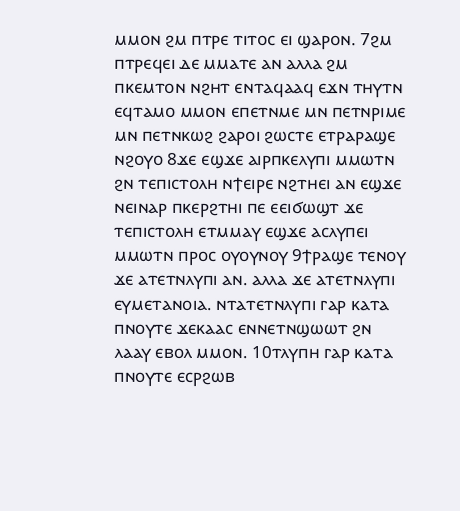ⲙⲙⲟⲛ ϩⲙ ⲡⲧⲣⲉ ⲧⲓⲧⲟⲥ ⲉⲓ ϣⲁⲣⲟⲛ. 7ϩⲙ ⲡⲧⲣⲉϥⲉⲓ ⲇⲉ ⲙⲙⲁⲧⲉ ⲁⲛ ⲁⲗⲗⲁ ϩⲙ ⲡⲕⲉⲙⲧⲟⲛ ⲛϩⲏⲧ ⲉⲛⲧⲁϥⲁⲁϥ ⲉϫⲛ ⲧⲏⲩⲧⲛ ⲉϥⲧⲁⲙⲟ ⲙⲙⲟⲛ ⲉⲡⲉⲧⲛⲙⲉ ⲙⲛ ⲡⲉⲧⲛⲣⲓⲙⲉ ⲙⲛ ⲡⲉⲧⲛⲕⲱϩ ϩⲁⲣⲟⲓ ϩⲱⲥⲧⲉ ⲉⲧⲣⲁⲣⲁϣⲉ ⲛϩⲟⲩⲟ 8ϫⲉ ⲉϣϫⲉ ⲁⲓⲣⲡⲕⲉⲗⲩⲡⲓ ⲙⲙⲱⲧⲛ ϩⲛ ⲧⲉⲡⲓⲥⲧⲟⲗⲏ ⲛϯⲉⲓⲣⲉ ⲛϩⲧⲏⲉⲓ ⲁⲛ ⲉϣϫⲉ ⲛⲉⲓⲛⲁⲣ ⲡⲕⲉⲣϩⲧⲏⲓ ⲡⲉ ⲉⲉⲓϭⲱϣⲧ ϫⲉ ⲧⲉⲡⲓⲥⲧⲟⲗⲏ ⲉⲧⲙⲙⲁⲩ ⲉϣϫⲉ ⲁⲥⲗⲩⲡⲉⲓ ⲙⲙⲱⲧⲛ ⲡⲣⲟⲥ ⲟⲩⲟⲩⲛⲟⲩ 9ϯⲣⲁϣⲉ ⲧⲉⲛⲟⲩ ϫⲉ ⲁⲧⲉⲧⲛⲗⲩⲡⲓ ⲁⲛ. ⲁⲗⲗⲁ ϫⲉ ⲁⲧⲉⲧⲛⲗⲩⲡⲓ ⲉⲩⲙⲉⲧⲁⲛⲟⲓⲁ. ⲛⲧⲁⲧⲉⲧⲛⲗⲩⲡⲓ ⲅⲁⲣ ⲕⲁⲧⲁ ⲡⲛⲟⲩⲧⲉ ϫⲉⲕⲁⲁⲥ ⲉⲛⲛⲉⲧⲛϣⲱⲱⲧ ϩⲛ ⲗⲁⲁⲩ ⲉⲃⲟⲗ ⲙⲙⲟⲛ. 10ⲧⲗⲩⲡⲏ ⲅⲁⲣ ⲕⲁⲧⲁ ⲡⲛⲟⲩⲧⲉ ⲉⲥⲣϩⲱⲃ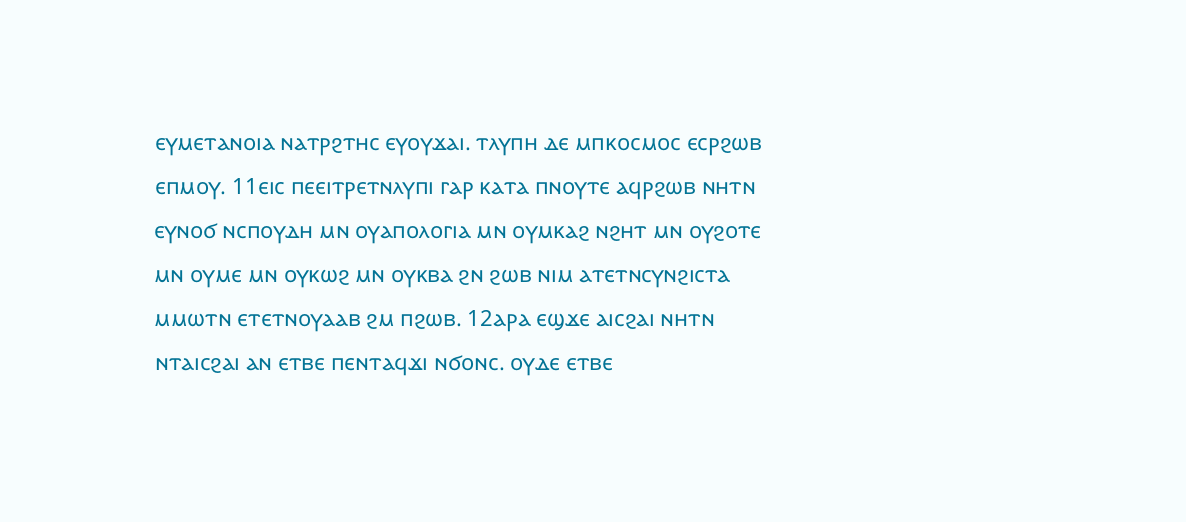ⲉⲩⲙⲉⲧⲁⲛⲟⲓⲁ ⲛⲁⲧⲣϩⲧⲏⲥ ⲉⲩⲟⲩϫⲁⲓ. ⲧⲗⲩⲡⲏ ⲇⲉ ⲙⲡⲕⲟⲥⲙⲟⲥ ⲉⲥⲣϩⲱⲃ ⲉⲡⲙⲟⲩ. 11ⲉⲓⲥ ⲡⲉⲉⲓⲧⲣⲉⲧⲛⲗⲩⲡⲓ ⲅⲁⲣ ⲕⲁⲧⲁ ⲡⲛⲟⲩⲧⲉ ⲁϥⲣϩⲱⲃ ⲛⲏⲧⲛ ⲉⲩⲛⲟϭ ⲛⲥⲡⲟⲩⲇⲏ ⲙⲛ ⲟⲩⲁⲡⲟⲗⲟⲅⲓⲁ ⲙⲛ ⲟⲩⲙⲕⲁϩ ⲛϩⲏⲧ ⲙⲛ ⲟⲩϩⲟⲧⲉ ⲙⲛ ⲟⲩⲙⲉ ⲙⲛ ⲟⲩⲕⲱϩ ⲙⲛ ⲟⲩⲕⲃⲁ ϩⲛ ϩⲱⲃ ⲛⲓⲙ ⲁⲧⲉⲧⲛⲥⲩⲛϩⲓⲥⲧⲁ ⲙⲙⲱⲧⲛ ⲉⲧⲉⲧⲛⲟⲩⲁⲁⲃ ϩⲙ ⲡϩⲱⲃ. 12ⲁⲣⲁ ⲉϣϫⲉ ⲁⲓⲥϩⲁⲓ ⲛⲏⲧⲛ ⲛⲧⲁⲓⲥϩⲁⲓ ⲁⲛ ⲉⲧⲃⲉ ⲡⲉⲛⲧⲁϥϫⲓ ⲛϭⲟⲛⲥ. ⲟⲩⲇⲉ ⲉⲧⲃⲉ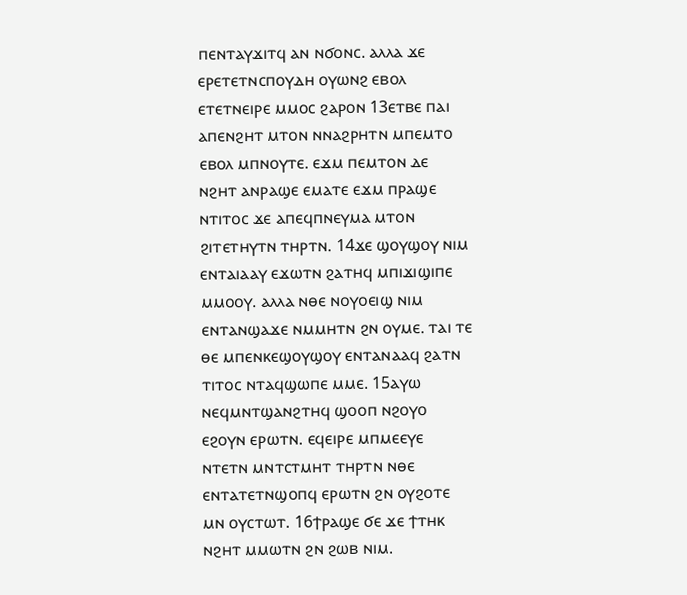ⲡⲉⲛⲧⲁⲩϫⲓⲧϥ ⲁⲛ ⲛϭⲟⲛⲥ. ⲁⲗⲗⲁ ϫⲉ ⲉⲣⲉⲧⲉⲧⲛⲥⲡⲟⲩⲇⲏ ⲟⲩⲱⲛϩ ⲉⲃⲟⲗ ⲉⲧⲉⲧⲛⲉⲓⲣⲉ ⲙⲙⲟⲥ ϩⲁⲣⲟⲛ 13ⲉⲧⲃⲉ ⲡⲁⲓ ⲁⲡⲉⲛϩⲏⲧ ⲙⲧⲟⲛ ⲛⲛⲁϩⲣⲏⲧⲛ ⲙⲡⲉⲙⲧⲟ ⲉⲃⲟⲗ ⲙⲡⲛⲟⲩⲧⲉ. ⲉϫⲙ ⲡⲉⲙⲧⲟⲛ ⲇⲉ ⲛϩⲏⲧ ⲁⲛⲣⲁϣⲉ ⲉⲙⲁⲧⲉ ⲉϫⲙ ⲡⲣⲁϣⲉ ⲛⲧⲓⲧⲟⲥ ϫⲉ ⲁⲡⲉϥⲡⲛⲉⲩⲙⲁ ⲙⲧⲟⲛ ϩⲓⲧⲉⲧⲏⲩⲧⲛ ⲧⲏⲣⲧⲛ. 14ϫⲉ ϣⲟⲩϣⲟⲩ ⲛⲓⲙ ⲉⲛⲧⲁⲓⲁⲁⲩ ⲉϫⲱⲧⲛ ϩⲁⲧⲏϥ ⲙⲡⲓϫⲓϣⲓⲡⲉ ⲙⲙⲟⲟⲩ. ⲁⲗⲗⲁ ⲛⲑⲉ ⲛⲟⲩⲟⲉⲓϣ ⲛⲓⲙ ⲉⲛⲧⲁⲛϣⲁϫⲉ ⲛⲙⲙⲏⲧⲛ ϩⲛ ⲟⲩⲙⲉ. ⲧⲁⲓ ⲧⲉ ⲑⲉ ⲙⲡⲉⲛⲕⲉϣⲟⲩϣⲟⲩ ⲉⲛⲧⲁⲛⲁⲁϥ ϩⲁⲧⲛ ⲧⲓⲧⲟⲥ ⲛⲧⲁϥϣⲱⲡⲉ ⲙⲙⲉ. 15ⲁⲩⲱ ⲛⲉϥⲙⲛⲧϣⲁⲛϩⲧⲏϥ ϣⲟⲟⲡ ⲛϩⲟⲩⲟ ⲉϩⲟⲩⲛ ⲉⲣⲱⲧⲛ. ⲉϥⲉⲓⲣⲉ ⲙⲡⲙⲉⲉⲩⲉ ⲛⲧⲉⲧⲛ ⲙⲛⲧⲥⲧⲙⲏⲧ ⲧⲏⲣⲧⲛ ⲛⲑⲉ ⲉⲛⲧⲁⲧⲉⲧⲛϣⲟⲡϥ ⲉⲣⲱⲧⲛ ϩⲛ ⲟⲩϩⲟⲧⲉ ⲙⲛ ⲟⲩⲥⲧⲱⲧ. 16ϯⲣⲁϣⲉ ϭⲉ ϫⲉ ϯⲧⲏⲕ ⲛϩⲏⲧ ⲙⲙⲱⲧⲛ ϩⲛ ϩⲱⲃ ⲛⲓⲙ.